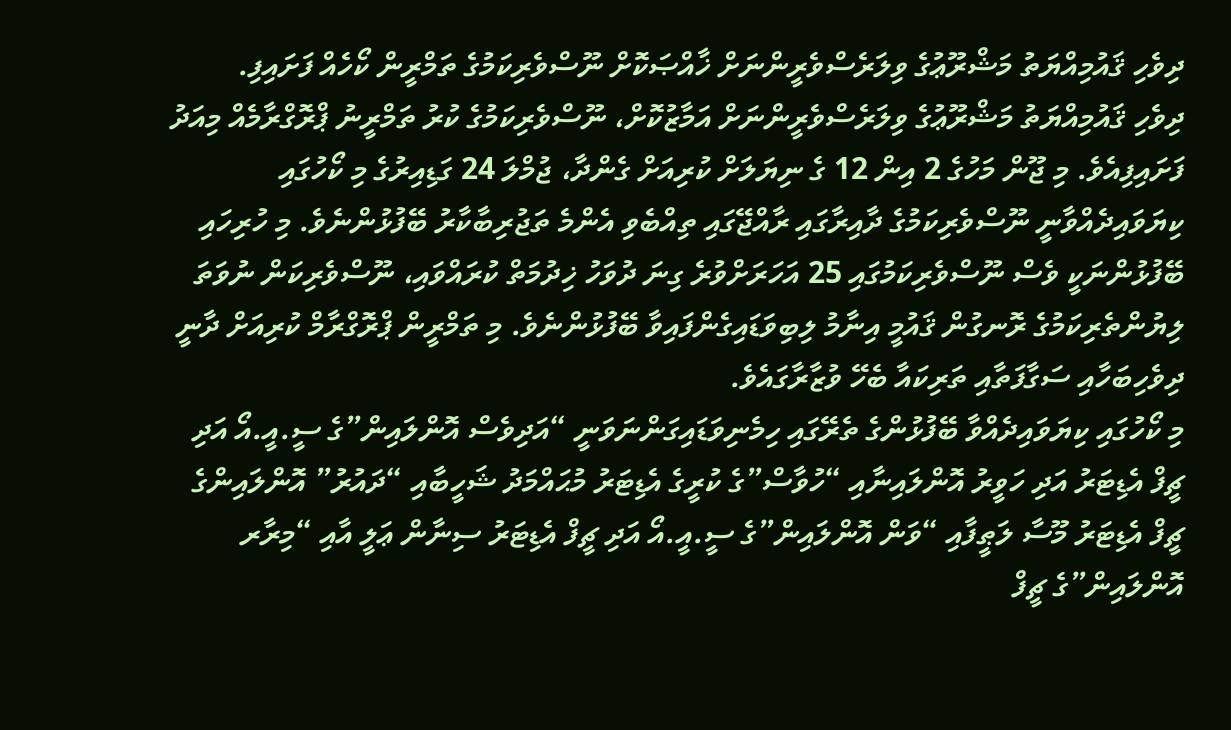ދިވެހި ޤައުމިއްޔަތު މަޝްރޫޢުގެ ވިލަރެސްވެރީންނަށް ޚާއްޞަކޮށް ނޫސްވެރިކަމުގެ ތަމްރީން ކޯހެއް ފަށައިފި.
ދިވެހި ޤައުމިއްޔަތު މަޝްރޫޢުގެ ވިލަރެސްވެރީންނަށް އަމާޒުކޮށް، ނޫސްވެރިކަމުގެ ކުރު ތަމްރީނު ޕްރޮގްރާމެއް މިއަދު ފަށައިފިއެވެ. މި ޖޫން މަހުގެ 2 އިން 12 ގެ ނިޔަލަށް ކުރިއަށް ގެންދާ، ޖުމްލަ 24 ގަޑިއިރުގެ މި ކޯހުގައި ކިޔަވައިދެއްވާނީ ނޫސްވެރިކަމުގެ ދާއިރާގައި ރާއްޖޭގައި ތިއްބެވި އެންމެ ތަޖުރިބާކާރު ބޭފުޅުންނެވެ. މި ހުރިހައި ބޭފުޅުންނަކީ ވެސް ނޫސްވެރިކަމުގައި 25 އަހަރަށްވުރެ ގިނަ ދުވަހު ޚިދުމަތް ކުރައްވައި، ނޫސްވެރިކަން ނުވަތަ ލިޔުންތެރިކަމުގެ ރޮނގުން ޤައުމީ އިނާމު ލިބިވަޑައިގެންފައިވާ ބޭފުޅުންނެވެ. މި ތަމްރީން ޕްރޮގްރާމް ކުރިއަށް ދާނީ ދިވެހިބަހާއި ސަގާފަތާއި ތަރިކައާ ބެހޭ ވުޒާރާގައެވެ.
މި ކޯހުގައި ކިޔަވައިދެއްވާ ބޭފުޅުންގެ ތެރޭގައި ހިމެނިވަޑައިގަންނަވަނީ “އަދިވެސް އޮންލައިން”ގެ ސީ.އީ.އޯ އަދި ޗީފް އެޑިޓަރު އަދި ހަވީރު އޮންލައިނާއި “ހުވާސް”ގެ ކުރީގެ އެޑިޓަރު މުޙައްމަދު ޝަހީބާއި “ދައުރު” އޮންލައިންގެ ޗީފް އެޑިޓަރު މޫސާ ލަޠީފާއި “ވަން އޮންލައިން”ގެ ސީ.އީ.އޯ އަދި ޗީފް އެޑިޓަރު ސިނާން ޢަލީ އާއި “މިރާރ އޮންލައިން”ގެ ޗީފް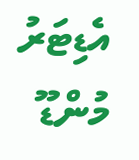އެޑިޓަރު މުންޑޫ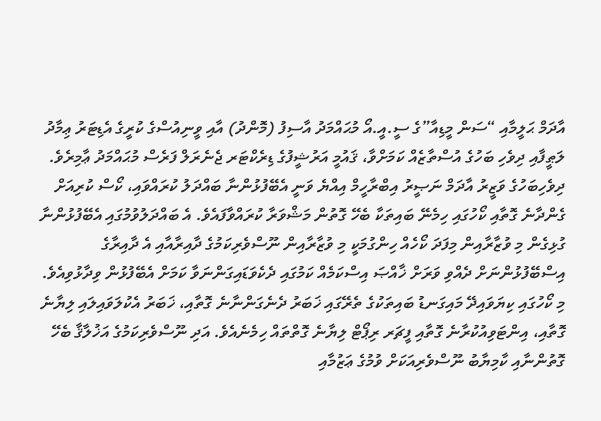އާދަމް ޙަލީމާއި “ސަން މީޑިއާ”ގެ ސީ.އީ.އޯ މުޙައްމަދު އާސިފު (މޮންދު) އާއި ވީނިއުސްގެ ކުރީގެ އެޑިޓަރު ޢިމާދު ލަޠީފާއި ދިވެހި ބަހުގެ އުސްތާޒެއް ކަމަށްވާ، ޤައުމީ އަރުޝީފުގެ ޑިރެކްޓަރ ޖެނެރަލް ފަރެސް މުޙައްމަދު ޢާމިރެވެ.
ދިވެހިބަހުގެ ވަޒީރު އާދަމް ނަޞީރު އިބްރާހީމް އިއްޔެ ވަނީ އެބޭފުޅުންނާ ބައްދަލު ކުރައްވައި، ކޯސް ކުރިއަށް ގެންދާނެ ގޮތާއި ކޯހުގައި ހިމެނޭ ބައިތަކާ ބެހޭ ގޮތުން މަޝްވަރާ ކުރައްވާފައެވެ. އެ ބައްދަލުވުމުގައި އެބޭފުޅުންނާ ގުޅިގެން މި ވުޒާރާއިން މިފަދަ ކޯހެއް ހިންގުމަކީ މި ވުޒާރާއިން ނޫސްވެރިކަމުގެ ދާއިރާއާއި އެ ދާއިރާގެ އިސްބޭފުޅުންނަށް ދެއްވި ވަރަށް ޚާއްޞަ އިސްކަމެއް ކަމުގައި ދެކެވަޑައިގަންނަވާ ކަމަށް އެބޭފުޅުން ވިދާޅުވިއެވެ.
މި ކޯހުގައި ކިޔަވައިދޭ މައިގަނޑު ބައިތަކުގެ ތެރޭގައި ޚަބަރު ދެނެގަންނާނެ ގޮތާއި، ޚަބަރު އެކުލަވައިލައި ލިޔާނެ ގޮތާއި، އިންޓަވިއުކުރާނެ ގޮތާއި ފީޗަރ ރިޕޯޓް ލިޔާނެ ގޮތްތައް ހިމެނެއެވެ. އަދި ނޫސްވެރިކަމުގެ އަޚުލާޤާ ބެހޭ ގޮތުންނާއި ކާމިޔާބު ނޫސްވެރިއަކަށް ވުމުގެ ޢަޒުމާއި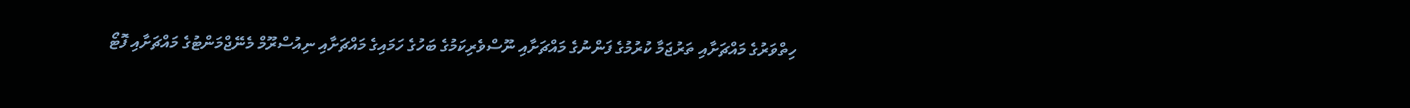ހިތްވަރުގެ މައްޗަށާއި ތަރުޖަމާ ކުރުމުގެ ފަންނުގެ މައްޗަށާއި ނޫސްވެރިކަމުގެ ބަހުގެ ހަމައިގެ މައްޗަށާއި ނިއުސްރޫމް މެނޭޖްމަންޓުގެ މައްޗަށާއި ފޮޓޯ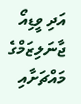އަދި ވީޑިއޯ ޖާނަލިޒަމްގެ މައްޗަށާއި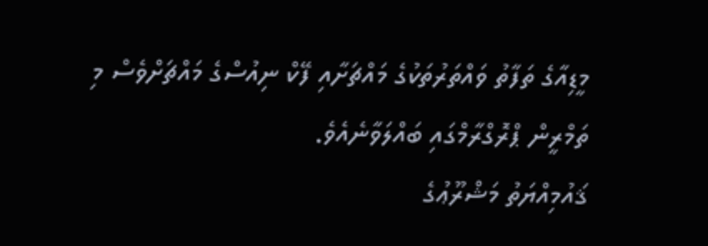މީޑިއާގެ ތަފާތު ވައްތަރުތަކުގެ މައްޗަށާއި ފޭކް ނިއުސްގެ މައްޗަށްވެސް މި ތަމްރީން ޕްރޮގްރާމްގައި ބައްލަވާނެއެވެ.
ޤައުމިއްޔަތު މަޝްރޫޢުގެ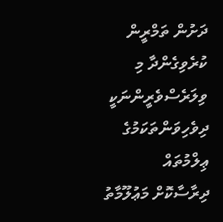ދަށުން ތަމްރީން ކުރެވިގެންދާ މި ވިލަރެސްވެރީންނަކީ ދިވެހިވަންތަކަމުގެ ޢިލްމުތައް ދިރާސާކޮށް މަޢުލޫމާތު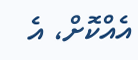އެއްކޮށް، އެ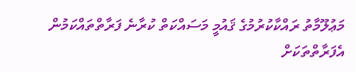މަޢުލޫމާތު ރައްކާކުރުމުގެ ޤައުމީ މަސައްކަތް ކުރާނެ ފަރާތްތައްކަމުން އެފަރާތްތަކަށް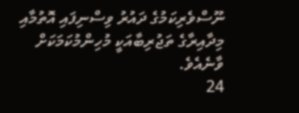ނޫސްވެރިކަމުގެ ދައުރު ވިސްނިފައި އޮތުމާއި މިދާއިރާގެ ތަޖުރިބާއަކީ މުހިންމުކަމަކަށް ވާނެއެވެ.
24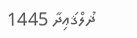ޛުލްޤަޢިދާ 1445